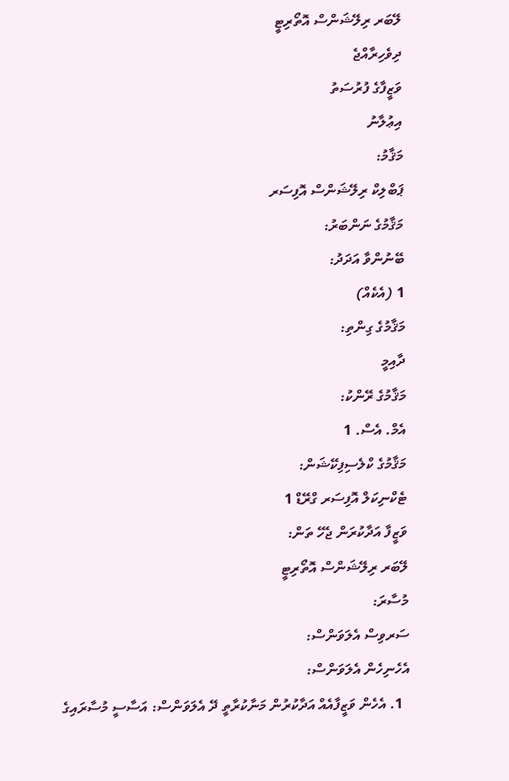ލޭބަރ ރިލޭޝަންސް އޮތޯރިޓީ
ދިވެހިރާއްޖެ
ވަޒީފާގެ ފުރުސަތު
އިޢުލާނު
މަޤާމު:
ޕަބްލިކް ރިލޭޝަންސް އޮފިސަރ
މަޤާމުގެ ނަންބަރު:
ބޭނުންވާ އަދަދު:
1 (އެކެއް)
މަޤާމުގެ ގިންތި:
ދާއިމީ
މަޤާމުގެ ރޭންކު:
އެމް. އެސް. 1
މަޤާމުގެ ކްލެސިފިކޭޝަން:
ޓެކްނިކަލް އޮފިސަރ ގްރޭޑް 1
ވަޒީފާ އަދާކުރަން ޖެހޭ ތަން:
ލޭބަރ ރިލޭޝަންސް އޮތޯރިޓީ
މުސާރަ:
ސަރވިސް އެލަވަންސް:
އެހެނިހެން އެލަވަންސް:
  1. އެހެން ވަޒީފާއެއް އަދާކުރުން މަނާކުރާތީ ދޭ އެލަވަންސް: އަސާސީ މުސާރައިގެ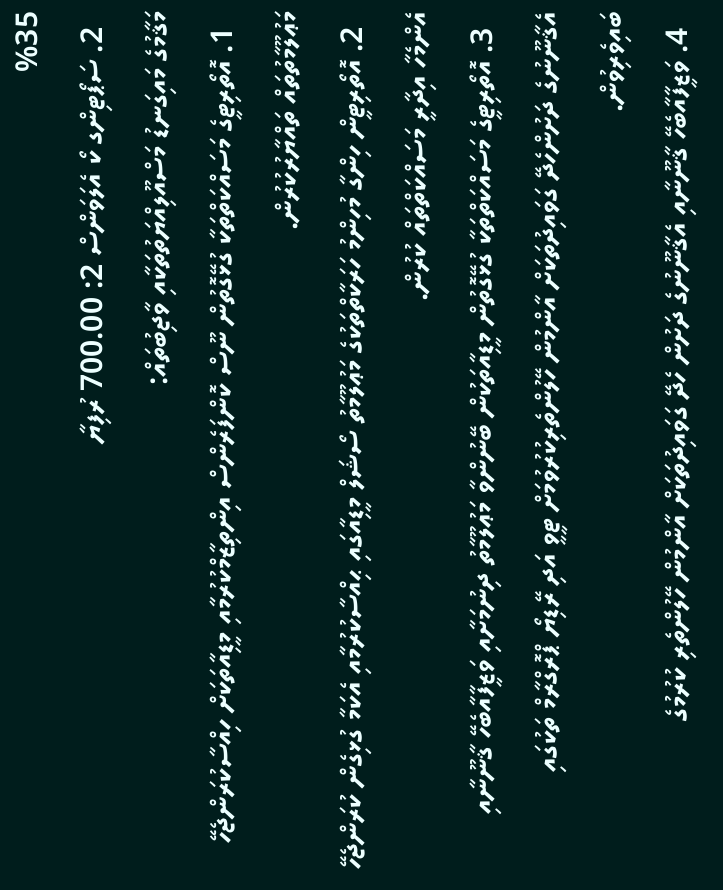%35
  2. ސަޕޯޓިންގ ކޯ އެލަވަންސް 2: 700.00 ރުފިޔާ
މަޤާމުގެ މައިގަނޑު މަސްއޫލިއްޔަތުތަކާއި ވާޖިބުތައް:
  1. އޮތޯރިޓީގެ މަސައްކަތްތަކާ ގުޅޭގޮތުން ނޫސް ކޮންފަރެންސް އިންތިޒާމްކުރުމާއި މީޑިއާތަކަށް ހިއްސާކުރަންޖެހޭ މަޢުލޫމާތުތައް ތައްޔާރުކުރުން.
  2. އޮތޯރިޓީން ހިންގާ މުހިންމު ހަރަކާތްތަކުގެ މަޢުލޫމާތު ސޯޝަލް މީޑިއާގައި ޙިއްސާކުރުމާއި އެކަމާ ގުޅިގެން ކުރަންޖެހޭ އެންމެހާ އިދާރީ މަސައްކަތްތައް ކުރުން.
  3. އޮތޯރިޓީގެ މަސައްކަތްތަކާ ގުޅޭގޮތުން މީޑިއާތަކުން ބޭނުންވާ މަޢުލޫމާތު ދިނުމަށާއި ވަޒީފާއާބެހޭ ޤާނޫނާއި އެޤާނޫނުގެ ދަށުންހެދޭ ގަވައިދުތަކަށް އާންމުން ހޭލުންތެރިކުރުވުމަށް ޓީވީ އަދި ރޭޑިޔޯ ޕްރޮގްރާމް ތަކުގައި ބައިވެރިވުން.
  4. ވަޒީފާއާބެހޭ ޤާނޫނާއި އެޤާނޫނުގެ ދަށުން ހެދޭ ގަވައިދުތަކަށް އާންމުން ހޭލުންތެރި ކުރުމުގެ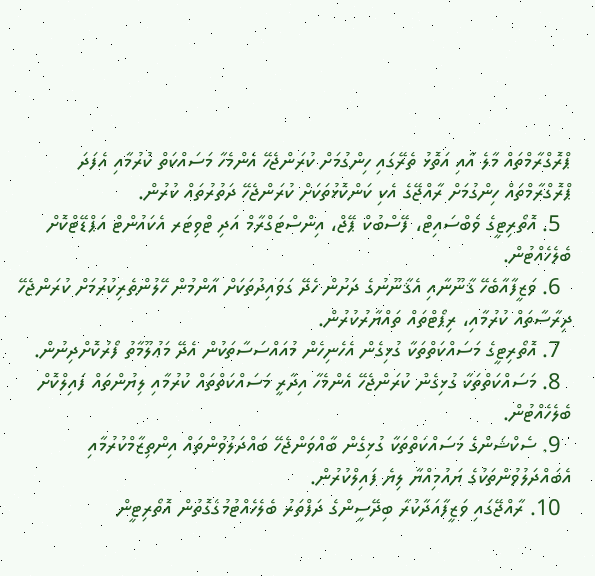ޕްރޮގްރާމްތައް މާލެ އާއި އަތޮޅު ތެރޭގައި ހިންގުމަށް ކުރަންޖެހޭ އެންމެހާ މަސައްކަތް ކުރުމާއި އެފަދަ ޕްރޮގްރާމްތައް ހިންގުމަށް ރާއްޖޭގެ އެކި ކަންކޮޅުތަކަށް ކުރަންޖެހޭ ދަތުރުތައް ކުރުން.
  5. އޮތޯރިޓީގެ ވެބްސައިޓް، ފޭސްބުކް ޕޭޖް، އިންސްޓަގްރާމް އަދި ޓްވިޓަރ އެކައުންޓް އަޕްޑޭޓްކޮށް ބެލެހެއްޓުން.
  6. ވަޒީފާއާބެހޭ ޤާނޫނާއި އެޤާނޫނުގެ ދަށުން ހެދޭ ގަވައިދުތަކަށް އާންމުން ހޭލުންތެރިކުރުމަށް ކުރަންޖެހޭ ދިރާސާތައް ކުރުމާއި، ރިޕޯޓްތައް ތައްޔާރުކުރުން.
  7. އޮތޯރިޓީގެ މަސައްކަތްތަކާ ގުޅިގެން އެހެނިހެން މުއައްސަސާތަކުން އެދޭ މަޢުލޫމާތު ފޯރުކޮށްދިނުން.
  8. މަސައްކަތްތަކާ ގުޅިގެން ކުރަންޖެހޭ އެންމެހާ އިދާރީ މަސައްކަތްތައް ކުރުމާއި ލިޔުންތައް ފައިލްކޮށް ބެލެހެއްޓުން.
  9. ސެކްޝަންގެ މަސައްކަތްތަކާ ގުޅިގެން ބާއްވަންޖެހޭ ބައްދަލުވުންތައް އިންތިޒާމްކުރުމާއި އެބައްދަލުވުންތަކުގެ ޔައުމިއްޔާ ލިޔެ ފައިލްކުރުން.
  10. ރާއްޖޭގައި ވަޒީފާއަދާކުރާ ބިދޭސީންގެ ދަފްތަރު ބެލެހެއްޓުމުގެގޮތުން އޮތޯރިޓީން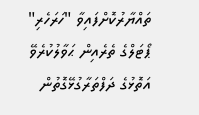ތައްޔާރުކޮށްފައިވާ "ހަރަހެރި" ޕޯޓަލްގެ ތެރެއިން ޙަވާލުކުރެވޭ އަތޮޅުގެ ދަފްތަރާގުޅޭގޮތުން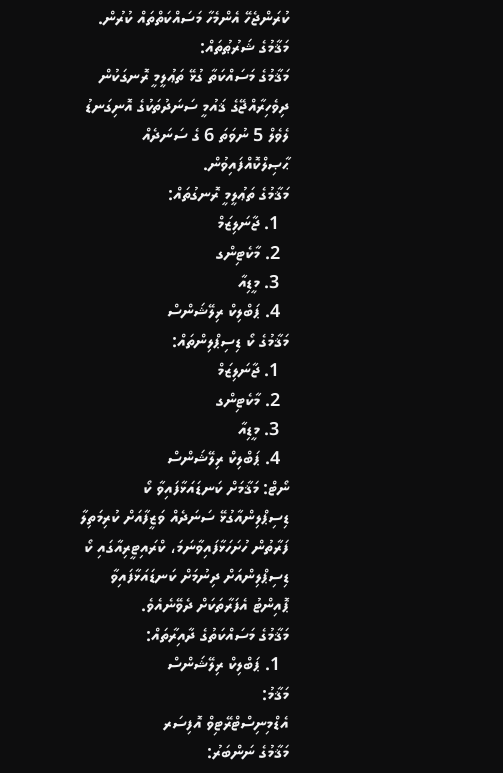ކުރަންޖެހޭ އެންމެހާ މަސައްކަތްތައް ކުރުން.
މަޤާމުގެ ޝަރުޠުތައް:
މަޤާމުގެ މަސައްކަތާ ގުޅޭ ތަޢުލީމީ ރޮނގަކުން ދިވެހިރާއްޖޭގެ ޤައުމީ ސަނަދުތަކުގެ އޮނިގަނޑު ލެވެލް 5 ނުވަތަ 6 ގެ ސަނަދެއް ޙާޞިލްކޮއްފައިވުން.
މަޤާމުގެ ތަޢުލީމީ ރޮނގުތައް:
  1. ޖާނަލިޒަމް
  2. މާކެޓިންގ
  3. މީޑިއާ
  4. ޕަބްލިކް ރިލޭޝަންސް
މަޤާމުގެ ކޯ ޑިސިޕްލިންތައް:
  1. ޖާނަލިޒަމް
  2. މާކެޓިންގ
  3. މީޑިއާ
  4. ޕަބްލިކް ރިލޭޝަންސް
ނޯޓް: މަޤާމަށް ކަނޑައަޅާފައިވާ ކޯ ޑިސިޕްލިންއާގުޅޭ ސަނަދެއް ވަޒީފާއަށް ކުރިމަތިލާ ފަރާތުން ހުށަހަޅާފައިވާނަމަ، ކްރައިޓީރިއާގައި ކޯ ޑިސިޕްލިންއަށް ދިނުމަށް ކަނޑައަޅާފައިވާ ޕޮއިންޓު އެފަރާތަކަށް ދެވޭނެއެވެ.
މަޤާމުގެ މަސައްކަތުގެ ދާއިރާތައް:
  1. ޕަބްލިކް ރިލޭޝަންސް
މަޤާމު:
އެޑްމިނިސްޓްރޭޓިވް އޮފިސަރ
މަޤާމުގެ ނަންބަރު: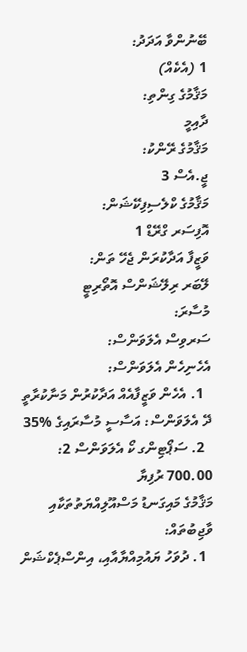ބޭނުންވާ އަދަދު:
1 (އެކެއް)
މަޤާމުގެ ގިންތި:
ދާއިމީ
މަޤާމުގެ ރޭންކު:
ޖީ.އެސް 3
މަޤާމުގެ ކްލެސިފިކޭޝަން:
އޮފިސަރ ގްރޭޑް 1
ވަޒީފާ އަދާކުރަން ޖެހޭ ތަން:
ލޭބަރ ރިލޭޝަންސް އޮތޯރިޓީ
މުސާރަ:
ސަރވިސް އެލަވަންސް:
އެހެނިހެން އެލަވަންސް:
  1. އެހެން ވަޒީފާއެއް އަދާކުރުން މަނާކުރާތީ ދޭ އެލަވަންސް: އަސާސީ މުސާރައިގެ %35
  2. ސަޕޯޓިންގ ކޯ އެލަވަންސް 2: 700.00 ރުފިޔާ
މަޤާމުގެ މައިގަނޑު މަސްއޫލިއްޔަތުތަކާއި ވާޖިބުތައް:
  1. ދުވަހު ޔައުމިއްޔާއާއި، އިންސްޕެކްޝަން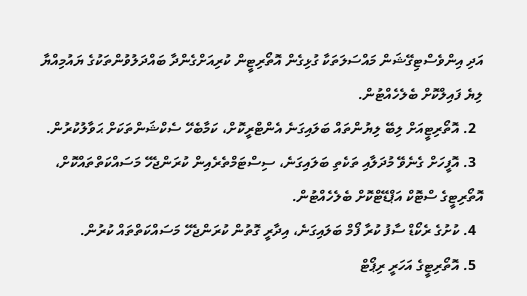އަދި އިންވެސްޓިގޭޝަން މައްސަލަތަކާ ގުޅިގެން އޮތޯރިޓީން ކުރިއަށްގެންދާ ބައްދަލުވުންތަކުގެ ޔައުމިއްޔާ ލިޔެ ފައިލްކޮށް ބެލެހެއްޓުން.
  2. އޮތޯރިޓީއަށް ލިބޭ ލިޔުންތައް ބަލައިގަނެ އެންޓްރީކޮށް، ކަމާބެހޭ ސެކްޝަންތަކަށް ޙަވާލުކުރުން.
  3. އޮފީހަށް ގެނެވޭ މުދަލާއި ތަކެތި ބަލައިގަނެ، ސިސްޓަމްތެރެއިން ކުރަންޖެހޭ މަސައްކަތްތައްކޮށް، އޮތޯރިޓީގެ ސްޓޮކް އަޕްޑޭޓްކޮށް ބެލެހެއްޓުން.
  4. ކުށުގެ ރެކޯޑް ސާފު ކުރާ ފޯމް ބަލައިގަނެ، އިދާރީ ގޮތުން ކުރަންޖެހޭ މަސައްކަތްތައް ކުރުން.
  5. އޮތޯރިޓީގެ އަހަރީ ރިޕޯޓް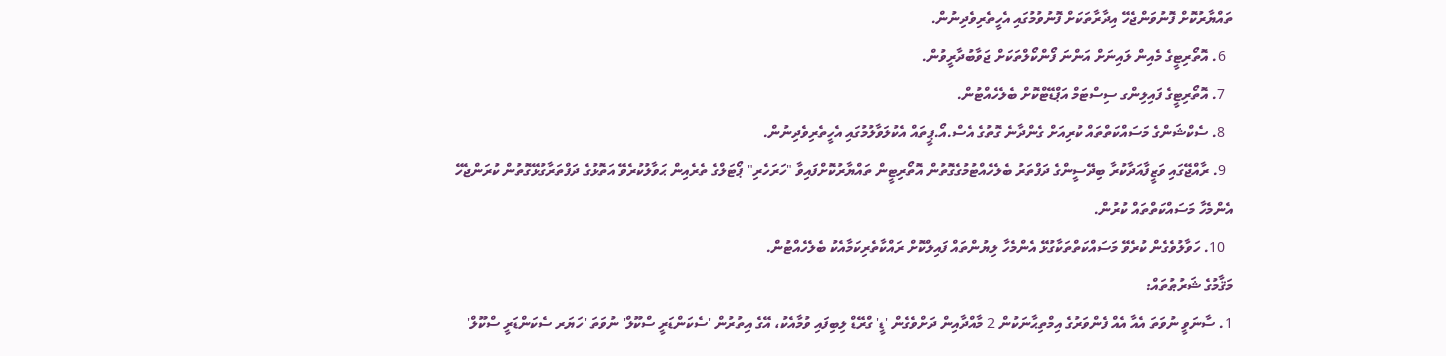ތައްޔާރުކޮށް ފޮނުވަންޖެހޭ އިދާރާތަކަށް ފޮނުވުމުގައި އެހީތެރިވެދިނުން.
  6. އޮތޯރިޓީގެ މެއިން ލައިނަށް އަންނަ ފޯންކޯލްތަކަށް ޖަވާބުދާރީވުން.
  7. އޮތޯރިޓީގެ ފައިލިންގ ސިސްޓަމް އަޕްޑޭޓްކޮށް ބެލެހެއްޓުން.
  8. ސެކްޝަންގެ މަސައްކަތްތައް ކުރިއަށް ގެންދާނެ ގޮތުގެ އެސް.އޯ.ޕީތައް އެކުލަވާލުމުގައި އެހީތެރިވެދިނުން.
  9. ރާއްޖޭގައި ވަޒީފާއަދާކުރާ ބިދޭސީންގެ ދަފްތަރު ބެލެހެއްޓުމުގެގޮތުން އޮތޯރިޓީން ތައްޔާރުކޮށްފައިވާ "ހަރަހެރި" ޕޯޓަލްގެ ތެރެއިން ޙަވާލުކުރެވޭ އަތޮޅުގެ ދަފްތަރާގުޅޭގޮތުން ކުރަންޖެހޭ އެންމެހާ މަސައްކަތްތައް ކުރުން.
  10. ހަވާލުވެގެން ކުރެވޭ މަސައްކަތްތަކާގުޅޭ އެންމެހާ ލިޔުންތައް ފައިލްކޮށް ރައްކާތެރިކަމާއެކު ބެލެހެއްޓުން.
މަޤާމުގެ ޝަރުޠުތައް:
1. ސާނަވީ ނުވަތަ އެއާ އެއް ފެންވަރުގެ އިމްތިޙާނަކުން 2 މާއްދާއިން ދަށްވެގެން 'ޑީ' ގްރޭޑް ލިބިފައި ވުމާއެކު، އޭގެ އިތުރުން 'ސެކަންޑަރީ ސްކޫލް' ނުވަތަ 'ހަޔަރ ސެކަންޑަރީ ސްކޫލް'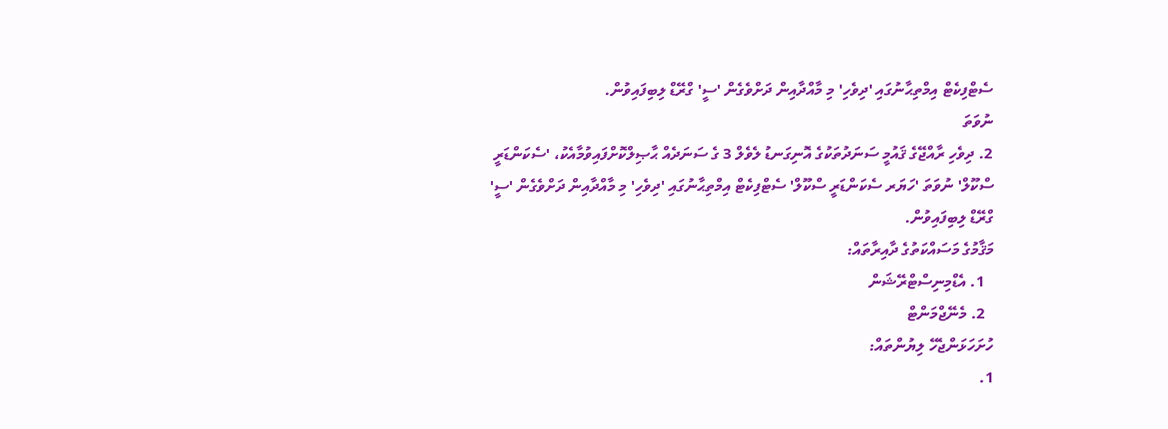ސެޓްފިކެޓް އިމްތިޙާނުގައި 'ދިވެހި' މި މާއްދާއިން ދަށްވެގެން 'ސީ' ގްރޭޑް ލިބިފައިވުން.
ނުވަތަ
2. ދިވެހި ރާއްޖޭގެ ޤައުމީ ސަނަދުތަކުގެ އޮނިގަނޑު ލެވެލް 3 ގެ ސަނަދެއް ޙާޞިލްކޮށްފައިވުމާއެކު، 'ސެކަންޑަރީ ސްކޫލް' ނުވަތަ 'ހަޔަރ ސެކަންޑަރީ ސްކޫލް' ސެޓްފިކެޓް އިމްތިޙާނުގައި 'ދިވެހި' މި މާއްދާއިން ދަށްވެގެން 'ސީ' ގްރޭޑް ލިބިފައިވުން.
މަޤާމުގެ މަސައްކަތުގެ ދާއިރާތައް:
  1. އެޑްމިނިސްޓްރޭޝަން
  2. މެނޭޖްމަންޓް
ހުށަހަޅަންޖެހޭ ލިޔުންތައް:
1.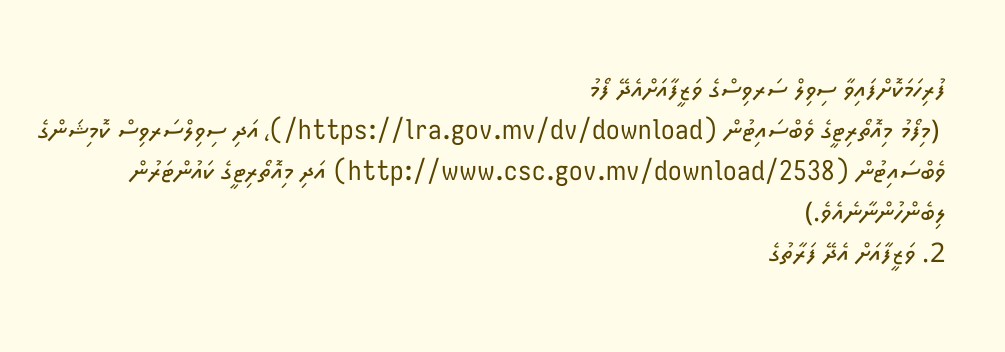ފުރިހަމަކޮށްފައިވާ ސިވިލް ސަރވިސްގެ ވަޒީފާއަށްއެދޭ ފޯމު
 (މިފޯމު މިއޮތޯރިޓީގެ ވެބްސައިޓުން (https://lra.gov.mv/dv/download/)، އަދި ސިވިލްސަރވިސް ކޮމިޝަންގެ ވެބްސައިޓުން (http://www.csc.gov.mv/download/2538) އަދި މިއޮތޯރިޓީގެ ކައުންޓަރުން ލިބެންހުންނާނެއެވެ.)
2. ވަޒީފާއަށް އެދޭ ފަރާތުގެ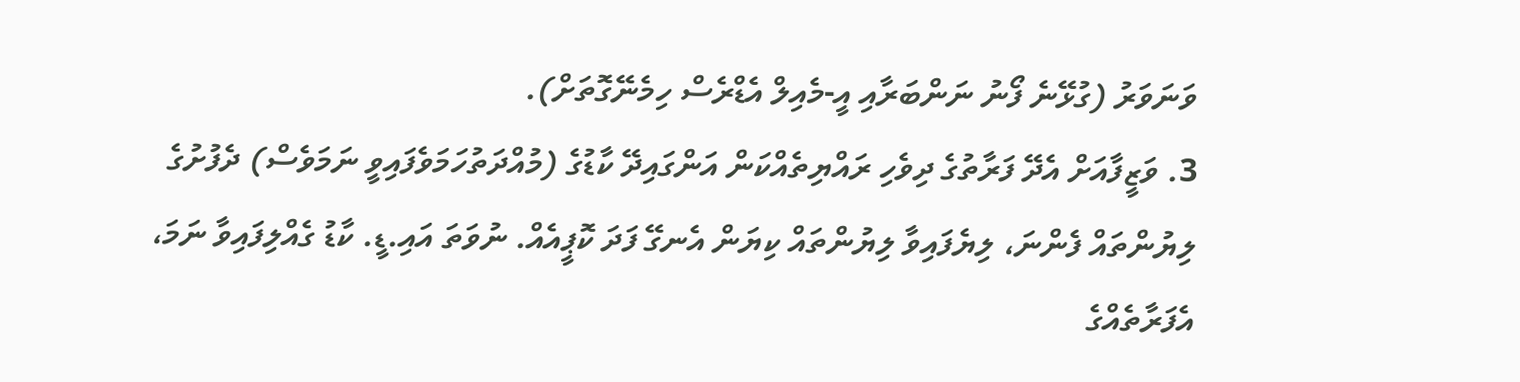ވަނަވަރު (ގުޅޭނެ ފޯނު ނަންބަރާއި އީ-މެއިލް އެޑްރެސް ހިމެނޭގޮތަށް).
3. ވަޒީފާއަށް އެދޭ ފަރާތުގެ ދިވެހި ރައްޔިތެއްކަން އަންގައިދޭ ކާޑުގެ (މުއްދަތުހަމަވެފައިވީ ނަމަވެސް) ދެފުށުގެ ލިޔުންތައް ފެންނަ، ލިޔެފައިވާ ލިޔުންތައް ކިޔަން އެނގޭ ފަދަ ކޮޕީއެއް. ނުވަތަ އައި.ޑީ. ކާޑު ގެއްލިފައިވާ ނަމަ، އެފަރާތެއްގެ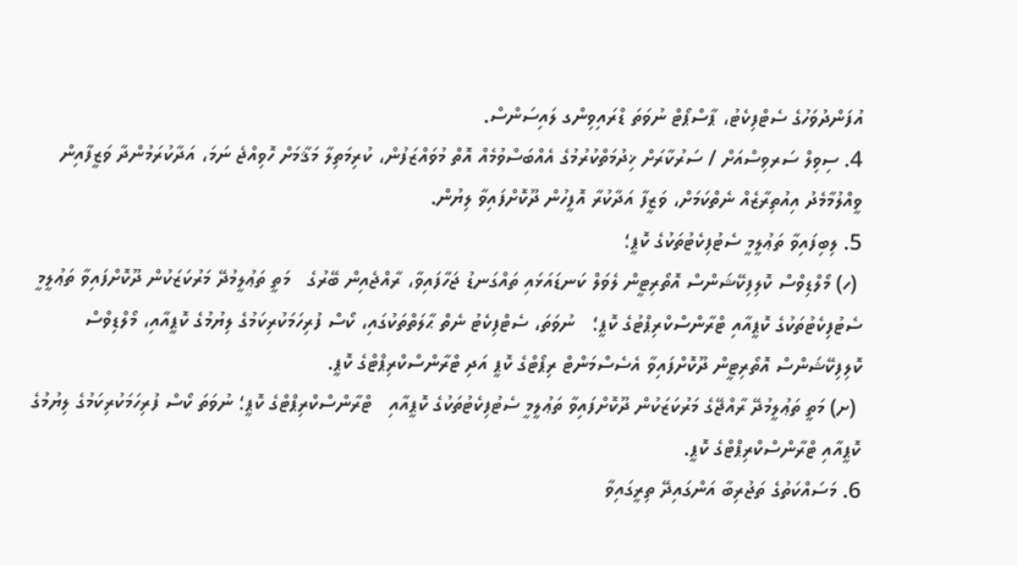އުފަންދުވަހުގެ ސެޓްފިކެޓު، ޕާސްޕޯޓް ނުވަތަ ޑްރައިވިންގ ލައިސަންސް.
4. ސިވިލް ސަރވިސްއަށް / ސަރުކާރަށް ޚިދުމަތްކުރުމުގެ އެއްބަސްވުމެއް އޮތް މުވައްޒަފުން، ކުރިމަތިލާ މަޤާމަށް ހޮވިއްޖެ ނަމަ، އަދާކުރަމުންދާ ވަޒީފާއިން ވީއްލުމާމެދު އިއުތިރާޒެއް ނެތްކަމަށް، ވަޒީފާ އަދާކުރާ އޮފީހުން ދޫކޮށްފައިވާ ލިޔުން.
5. ލިބިފައިވާ ތަޢުލީމީ ސެޓުފިކެޓުތަކުގެ ކޮޕީ؛
 (ހ) މޯލްޑިވްސް ކޮލިފިކޭޝަންސް އޮތޯރިޓީން ލެވަލް ކަނޑައަޅައި ތައްގަނޑު ޖަހާފައިވާ، ރާއްޖެއިން ބޭރުގެ   މަތީ ތަޢުލީމުދޭ މަރުކަޒަކުން ދޫކޮށްފައިވާ ތަޢުލީމީ ސެޓުފިކެޓުތަކުގެ ކޮޕީއާއި ޓްރާންސްކްރިޕްޓުގެ ކޮޕީ؛   ނުވަތަ، ސެޓްފިކެޓު ނެތް ޙާލަތްތަކުގައި، ކޯސް ފުރިހަމަކުރިކަމުގެ ލިޔުމުގެ ކޮޕީއާއި، މޯލްޑިވްސް   ކޮލިފިކޭޝަންސް އޮތޯރިޓީން ދޫކޮށްފައިވާ އެސެސްމަންޓް ރިޕޯޓްގެ ކޮޕީ އަދި ޓްރާންސްކްރިޕްޓްގެ ކޮޕީ.
 (ށ) މަތީ ތަޢުލީމުދޭ ރާއްޖޭގެ މަރުކަޒަކުން ދޫކޮށްފައިވާ ތަޢުލީމީ ސެޓުފިކެޓުތަކުގެ ކޮޕީއާއި   ޓްރާންސްކްރިޕްޓްގެ ކޮޕީ؛ ނުވަތަ ކޯސް ފުރިހަމަކުރިކަމުގެ ލިޔުމުގެ ކޮޕީއާއި ޓްރާންސްކްރިޕްޓްގެ ކޮޕީ.
6. މަސައްކަތުގެ ތަޖުރިބާ އަންގައިދޭ ތިރީގައިވާ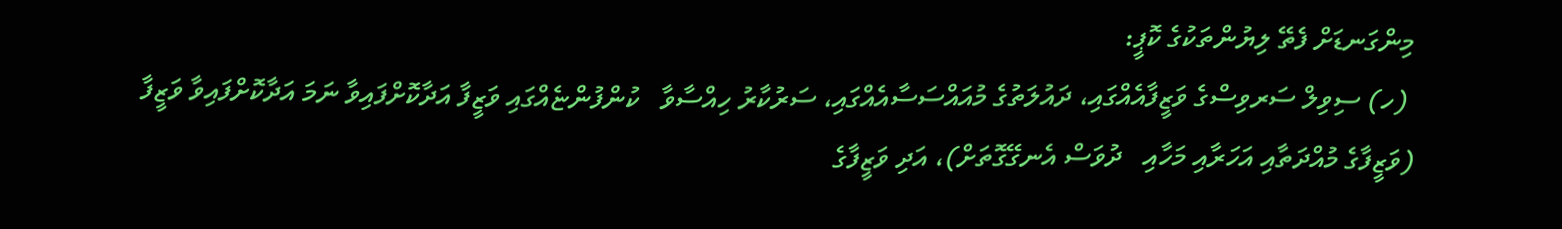މިންގަނޑަށް ފެތޭ ލިޔުންތަކުގެ ކޮޕީ:
 (ހ) ސިވިލް ސަރވިސްގެ ވަޒީފާއެއްގައި، ދައުލަތުގެ މުއައްސަސާއެއްގައި، ސަރުކާރު ހިއްސާވާ   ކުންފުންޏެއްގައި ވަޒީފާ އަދާކޮށްފައިވާ ނަމަ އަދާކޮށްފައިވާ ވަޒީފާ (ވަޒީފާގެ މުއްދަތާއި އަހަރާއި މަހާއި   ދުވަސް އެނގޭގޮތަށް)، އަދި ވަޒީފާގެ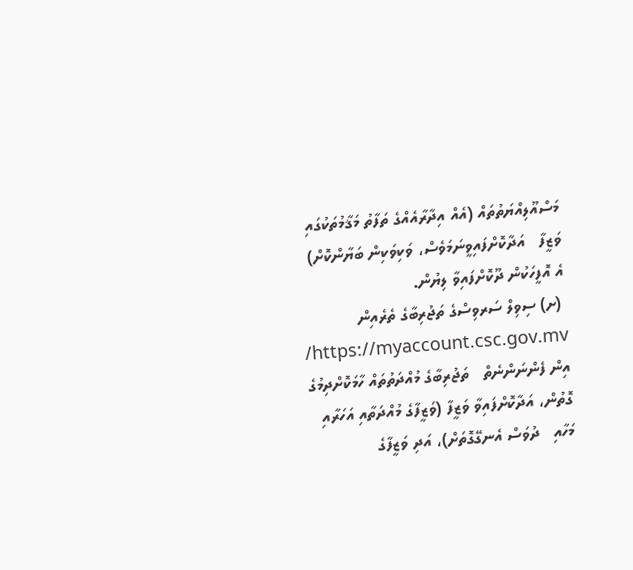މަސްއޫލިއްޔަތުތައް (އެއް އިދާރާއެއްގެ ތަފާތު މަޤާމުތަކުގައި ވަޒީފާ   އަދާކޮށްފައިވީނަމަވެސް، ވަކިވަކިން ބަޔާންކޮށް) އެ އޮފީހަކުން ދޫކޮށްފައިވާ ލިޔުން.
 (ށ) ސިވިލް ސަރވިސްގެ ތަޖުރިބާގެ ތެރެއިން https://myaccount.csc.gov.mv/ އިން ފެންނަންނެތް   ތަޖުރިބާގެ މުއްދަތުތައް ހާމަކޮށްދިމުގެ ގޮތުން، އަދާކޮށްފައިވާ ވަޒީފާ (ވަޒީފާގެ މުއްދަތާއި އަހަރާއި މަހާއި   ދުވަސް އެނގޭގޮތަށް)، އަދި ވަޒީފާގެ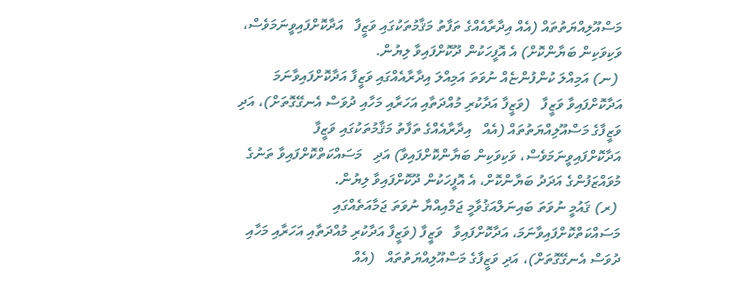މަސްއޫލިއްޔަތުތައް (އެއް އިދާރާއެއްގެ ތަފާތު މަޤާމުތަކުގައި ވަޒީފާ   އަދާކޮށްފައިވީނަމަވެސް، ވަކިވަކިން ބަޔާންކޮށް) އެ އޮފީހަކުން ދޫކޮށްފައިވާ ލިޔުން.
 (ނ) އަމިއްލަ ކުންފުންޏެއް ނުވަތަ އަމިއްލަ އިދާރާއެއްގައި ވަޒީފާ އަދާކޮށްފައިވާނަމަ އަދާކޮށްފައިވާ ވަޒީފާ   (ވަޒީފާ އަދާކުރި މުއްދަތާއި އަހަރާއި މަހާއި ދުވަސް އެނގޭގޮތަށް)، އަދި ވަޒީފާގެ މަސްއޫލިއްޔަތުތައް (އެއް   އިދާރާއެއްގެ ތަފާތު މަޤާމުތަކުގައި ވަޒީފާ އަދާކޮށްފައިވީނަމަވެސް، ވަކިވަކިން ބަޔާންކޮށްފައިވާ) އަދި   މަސައްކަތްކޮށްފައިވާ ތަނުގެ މުވައްޒަފުންގެ އަދަދު ބަޔާންކޮށް، އެ އޮފީހަކުން ދޫކޮށްފައިވާ ލިޔުން.
 (ރ) ޤައުމީ ނުވަތަ ބައިނަލްއަޤުވާމީ ޖަމްއިއްޔާ ނުވަތަ ޖަމާއަތެއްގައި މަސައްކަތްކޮށްފައިވާނަމަ، އަދާކޮށްފައިވާ   ވަޒީފާ (ވަޒީފާ އަދާކުރި މުއްދަތާއި އަހަރާއި މަހާއި ދުވަސް އެނގޭގޮތަށް)، އަދި ވަޒީފާގެ މަސްއޫލިއްޔަތުތައް   (އެއް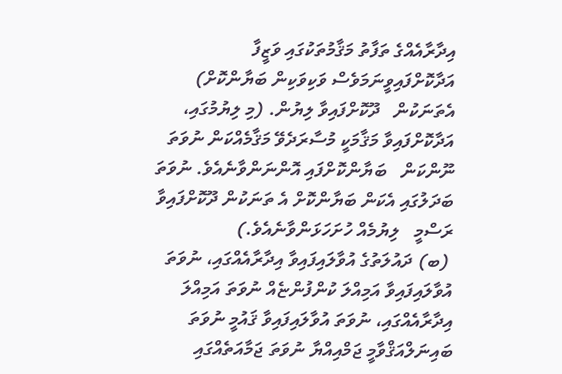އިދާރާއެއްގެ ތަފާތު މަޤާމުތަކުގައި ވަޒީފާ އަދާކޮށްފައިވީނަމަވެސް ވަކިވަކިން ބަޔާންކޮށް) އެތަނަކުން   ދޫކޮށްފައިވާ ލިޔުން. (މި ލިޔުމުގައި، އަދާކޮށްފައިވާ މަޤާމަކީ މުސާރަދެވޭ މަޤާމެއްކަން ނުވަތަ ނޫންކަން   ބަޔާންކޮށްފައި އޮންނަންވާނެއެވެ. ނުވަތަ ބަދަލުގައި އެކަން ބަޔާންކޮށް އެ ތަނަކުން ދޫކޮށްފައިވާ ރަސްމީ   ލިޔުމެއް ހުށަހަޅަންވާނެއެވެ.)
 (ބ) ދައުލަތުގެ އުވާލައިފައިވާ އިދާރާއެއްގައި، ނުވަތަ އުވާލައިފައިވާ އަމިއްލަ ކުންފުންޏެއް ނުވަތަ އަމިއްލަ   އިދާރާއެއްގައި، ނުވަތަ އުވާލައިފައިވާ ޤައުމީ ނުވަތަ ބައިނަލްއަޤްވާމީ ޖަމްއިއްޔާ ނުވަތަ ޖަމާއަތެއްގައި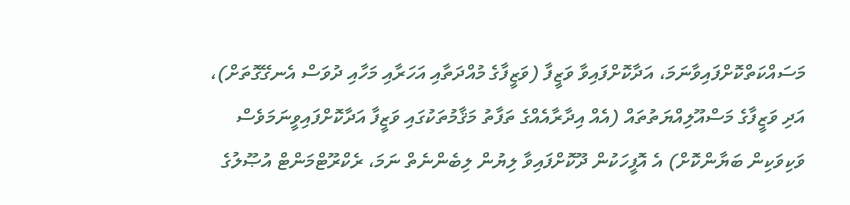މަސައްކަތްކޮށްފައިވާނަމަ، އަދާކޮށްފައިވާ ވަޒީފާ (ވަޒީފާގެ މުއްދަތާއި އަހަރާއި މަހާއި ދުވަސް އެނގޭގޮތަށް)،   އަދި ވަޒީފާގެ މަސްއޫލިއްޔަތުތައް (އެއް އިދާރާއެއްގެ ތަފާތު މަޤާމުތަކުގައި ވަޒީފާ އަދާކޮށްފައިވީނަމަވެސް   ވަކިވަކިން ބަޔާންކޮށް) އެ އޮފީހަކުން ދޫކޮށްފައިވާ ލިޔުން ލިބެންނެތް ނަމަ، ރެކްރޫޓްމަންޓް އުޞޫލުގެ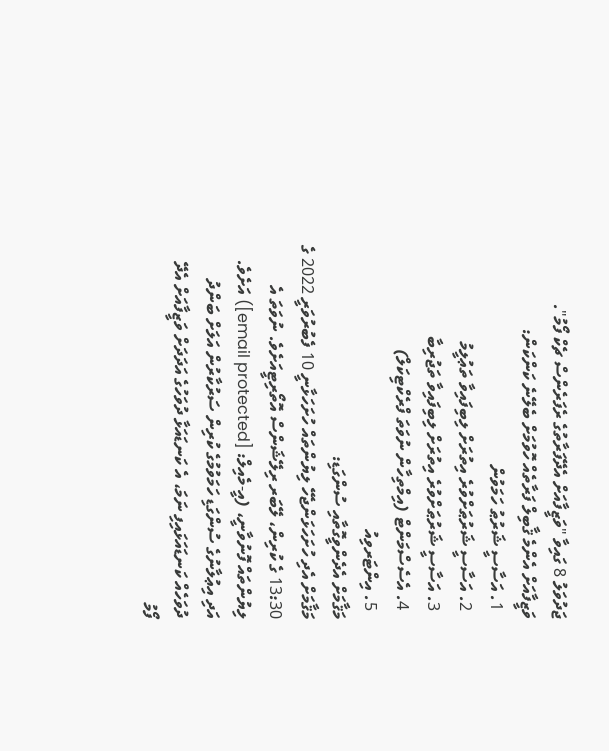ޖަދުވަލު 8 ގައިވާ "ވަޒީފާއަށް އެދޭފަރާތުގެ ރެފަރެންސް ޗެކް ފޯމު".
ވަޒީފާއަށް އެންމެ ޤާބިލް ފަރާތެއް ހޮވުމަށް ބެލޭނެ ކަންކަން:
  1. އަސާސީ ޝަރުޠު ހަމަވުން
  2. އަސާސީ ޝަރުޠަށްވުރެ އިތުރަށް ލިބިފައިވާ ތަޢުލީމު
  3. އަސާސީ ޝަރުޠަށްވުރެ އިތުރަށް ލިބިފައިވާ ތަޖުރިބާ
  4. އެސެސްމަންޓް (އިމްތިހާން ނުވަތަ ފްރެކްޓިކަލް)
  5. އިންޓަރވިއު
މަޤާމަށް އެދެންވީގޮތާއި ސުންގަޑި:
މަޤާމަށް އެދި ހުށަހަޅަންޖެހޭ ލިޔުންތައް ހުށަހަޅާނީ 10 ފެބުރުވަރީ 2022 ގެ 13:30 ގެ ކުރިން، ލޭބަރ ރިލޭޝަންސް އޮތޯރިޓީއަށެވެ. ނުވަތަ އެ ލިޔުންތައް ފޮނުވާނީ، (އީ-މެއިލް: [email protected]) އަށެވެ.
އަދި އިޢުލާނުގެ ސުންގަޑި ހަމަވުމުގެ ކުރިން ސަރުކާރުން އަލަށް ބަންދު ދުވަހެއް ކަނޑައަޅައިފި ނަމަ، އެ ކަނޑައަޅާ ދުވަހުގެ އަދަދަށް ވަޒީފާއަށް އެދޭ ފޯމު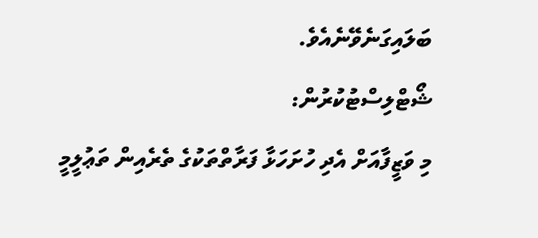ބަލައިގަނެވޭނެއެވެ.
ޝޯޓްލިސްޓުކުރުން:
މި ވަޒީފާއަށް އެދި ހުށަހަޅާ ފަރާތްތަކުގެ ތެރެއިން ތަޢުލީމީ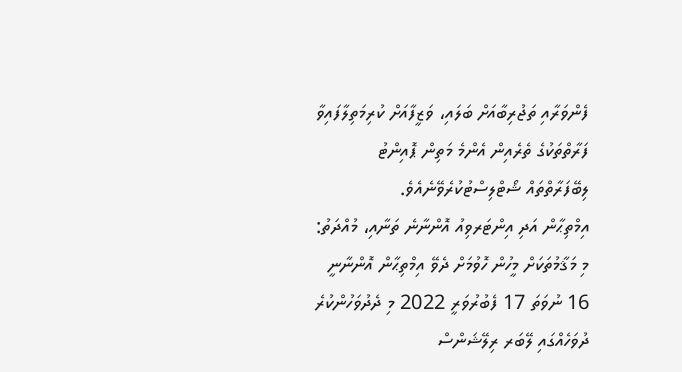ފެންވަރާއި ތަޖުރިބާއަށް ބަލައި، ވަޒީފާއަށް ކުރިމަތިލާފައިވާ ފަރާތްތަކުގެ ތެރެއިން އެންމެ މަތިން ޕޮއިންޓު ލިބޭފަރާތްތައް ޝޯޓްލިސްޓުކުރެވޭނެއެވެ.
އިމްތިޙާން އަދި އިންޓަރވިއު އޮންނާނެ ތަނާއި، މުއްދަތު:
މި މަޤާމުތަކަށް މީހުން ހޮވުމަށް ދެވޭ އިމްތިޙާން އޮންނާނީ 16 ނުވަތަ 17 ފެބުރުވަރީ 2022 މި ދެދުވަހުންކުރެ ދުވަހެއްގައި ލޭބަރ ރިލޭޝަންސް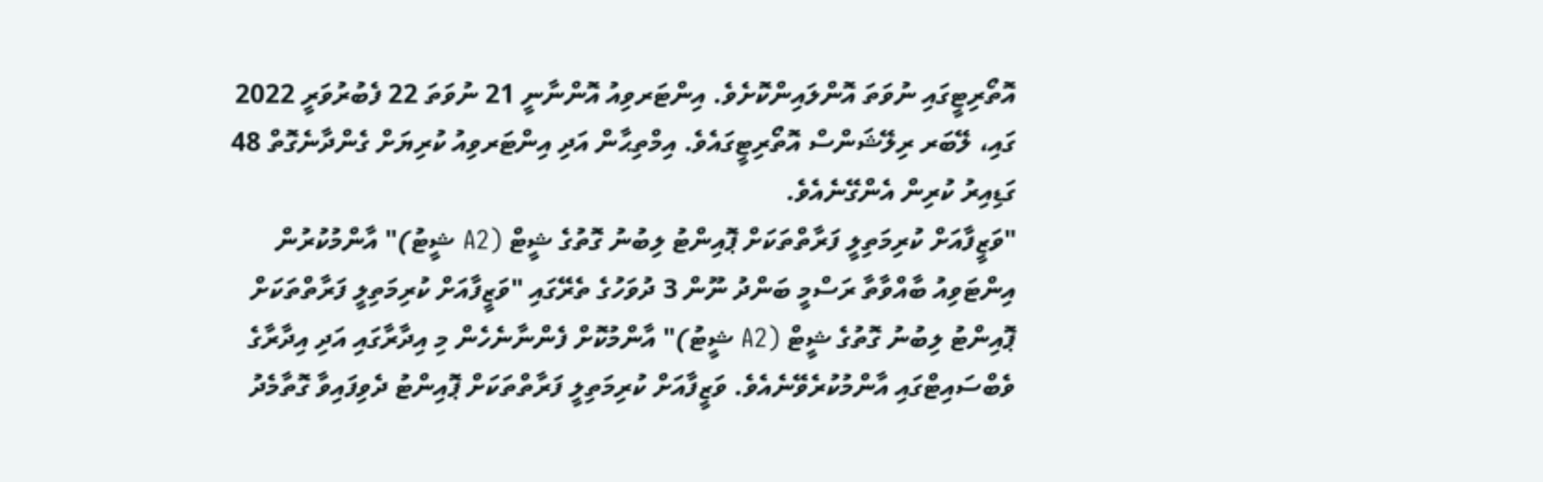އޮތޯރިޓީގައި ނުވަތަ އޮންލައިންކޮށެވެ. އިންޓަރވިއު އޮންނާނީ 21 ނުވަތަ 22 ފެބުރުވަރީ 2022 ގައި، ލޭބަރ ރިލޭޝަންސް އޮތޯރިޓީގައެވެ. އިމްތިޙާން އަދި އިންޓަރވިއު ކުރިޔަށް ގެންދާނެގޮތް 48 ގަޑިއިރު ކުރިން އެންގޭނެއެވެ.
"ވަޒީފާއަށް ކުރިމަތިލީ ފަރާތްތަކަށް ޕޮއިންޓު ލިބުނު ގޮތުގެ ޝީޓް (A2 ޝީޓު)" އާންމުކުރުން
އިންޓަވިއު ބާއްވާތާ ރަސްމީ ބަންދު ނޫން 3 ދުވަހުގެ ތެރޭގައި "ވަޒީފާއަށް ކުރިމަތިލީ ފަރާތްތަކަށް ޕޮއިންޓު ލިބުނު ގޮތުގެ ޝީޓް (A2 ޝީޓު)" އާންމުކޮށް ފެންނާނެހެން މި އިދާރާގައި އަދި އިދާރާގެ ވެބްސައިޓްގައި އާންމުކުރެވޭނެއެވެ. ވަޒީފާއަށް ކުރިމަތިލީ ފަރާތްތަކަށް ޕޮއިންޓު ދެވިފައިވާ ގޮތާމެދު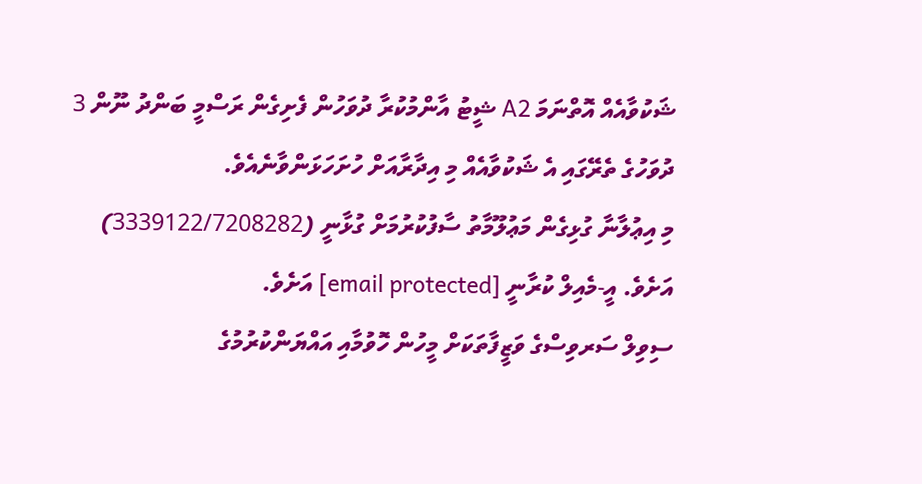ޝަކުވާއެއް އޮތްނަމަ A2 ޝީޓު އާންމުކުރާ ދުވަހުން ފެށިގެން ރަސްމީ ބަންދު ނޫން 3 ދުވަހުގެ ތެރޭގައި އެ ޝަކުވާއެއް މި އިދާރާއަށް ހުށަހަޅަންވާނެއެވެ.
މި އިޢުލާނާ ގުޅިގެން މަޢުލޫމާތު ސާފުކުރުމަށް ގުޅާނީ (3339122/7208282) އަށެވެ. އީ-މެއިލް ކުރާނީ [email protected] އަށެވެ.
ސިވިލް ސަރވިސްގެ ވަޒީފާތަކަށް މީހުން ހޮވުމާއި އައްޔަންކުރުމުގެ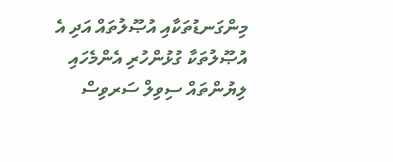މިންގަނޑުތަކާއި އުޞޫލުތައް އަދި އެ އުޞޫލުތަކާ ގުޅުންހުރި އެންމެހައި ލިޔުންތައް ސިވިލް ސަރވިސް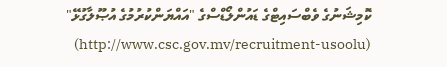ކޮމިޝަނުގެ ވެބްސައިޓްގެ ޑައުންލޯޑްސްގެ "އައްޔަންކުރުމުގެ އުޞޫލާގުޅޭ" (http://www.csc.gov.mv/recruitment-usoolu)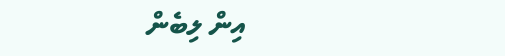އިން ލިބެން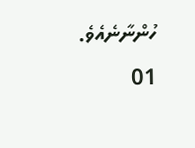ހުންނާނެއެވެ.
01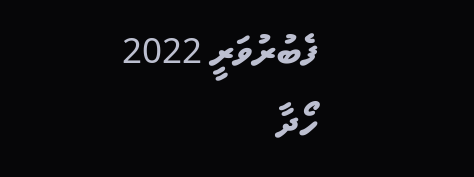ފެބުރުވަރީ 2022
ހޯދާ